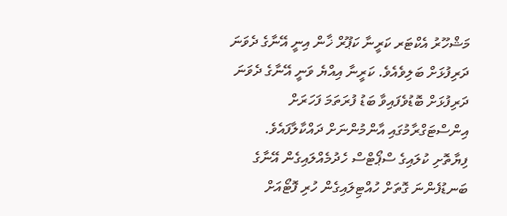މަޝްހޫރު އެކްޓަރ ކަރީނާ ކަޕޫރް ޚާން އިނީ އޭނާގެ ދެވަނަ ދަރިފުޅަށް ބަލިވެއެވެ. ކަރީނާ އިއްޔެ ވަނީ އޭނާގެ ދެވަނަ ދަރިފުޅަށް ބޮޑުވެފައިވާ ބަޑު ފުރަތަމަ ފަހަރަށް އިންސްޓަގްރާމުގައި އާންމުންނަށް ދައްކާލާފައެވެ. ފިޔާތޮށި ކުލައިގެ ސްޕޯޓްސް ހެދުމެއްލައިގެން އޭނާގެ ބަނޑުފެންނަ ގޮތަށް ހުއްޓިލައިގެން ހުރި ފޮޓޯއަށް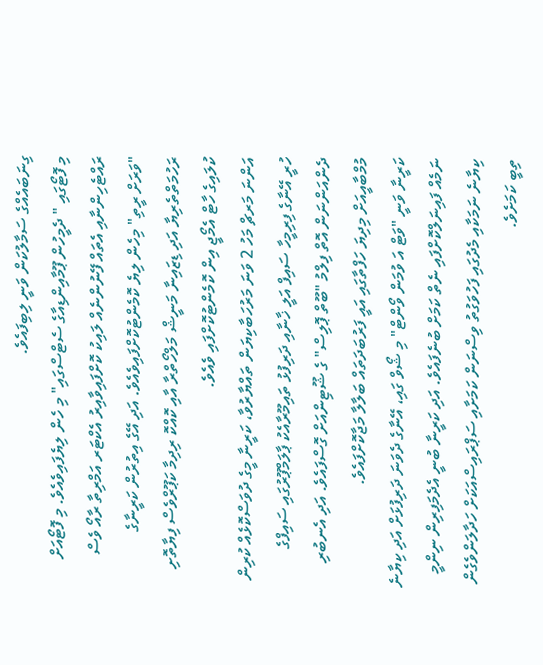ގިނަބައެއްގެ ސަމާލުކަން ވަނީ ލިބިފައެވެ.
މި ފޮޓޯގައި " ދެމީހުން ޕޫމާއިންޑިއާގެ ސެޓްސްގައި" މި ހެން ލިޔެފައިވެއެވެ. މި ފޮޓޯއަށް ރައްޓެހިންނާއި އެތައް ފޭނުންނެއް ލައިކު ކޮށްފައިވާއިރު އެކްޓަރ އަމްރިތާ ރާއޯ ވެސް "ވަރަށް ރީތި" މިހެން ލިޔެ ކޮމެންޓުކޮށްފައިވެއެވެ. އަދި އޭގެ އިތުރުން ކަރީނާގެ ރަހުމަތްތެރިޔާ އަދި ޑިޒައިނާ މަނީޝް މަލްހޯތްރާ އާއި ކޮއްކޮ ރިދިމާ ކަޕޫރްވެސް ފިޔާތޮށި ކުލައިގެ ހާޓް އެމޯޖީ އިން ކޮމެންޓުކޮށްފައި ވެއެވެ.
އަންނަ މަރޗް މަހު 2 ވަނަ މަރުހަބާކިޔަން ތައްޔާރުވާ، ކަރީނާ މީގެ ދުވަސްކޮޅެއް ކުރިން ހުރީ އޭނާގެ ފިރިމީހާ ސައިފް އަލީ ޚާނާއި ދަރިފުޅު ތައިމޫރާއެކު ޕާލަމްޕޫރުގައި ސައިފްގެ ދެންއަންނަން އޮތް ފިލްމު "ބޫތް ޕޮލިސް" ގެ ޝޫޓިންއަށް ގޮސްފައެވެ. އަދި އެނބުރި މުމްބާއީއަށް މިދިޔަ ހަފްތާގައި އައީ ފަރުބަދަތައް ބަލާލާ މަޖާކޮށްފައެވެ.
ކަރީނާ ވަނީ "ވަޓް އަ ވުމަން ވޯންޓް" މި ޝޯވް ގައި، އޭނާގެ ދެވަނަ ދަރިފުޅަށް އަދި ކިޔާނެ ނަމެއް ފައިނަލްކޮށްފައި ނެތް ކަމަށް ބުނެފައެވެ. އަދި ކަރީނާ ބުނީ އެދެމަފިރިން ނިންމީ ކިޔާނެ ނަމަކާއި މެދުގައި ފަހުވަގުތު ވިސްނަން ކަމަށާއި ސަޕްރައިސްއަކަށް ހަދާލަންވެގެން ތިބީ ކަމަށެވެ.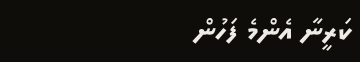ކަރީނާ އެންމެ ފަހުން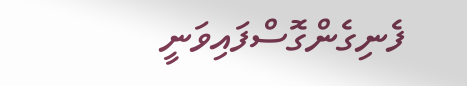ފެނިގެންގޮސްފައިވަނީ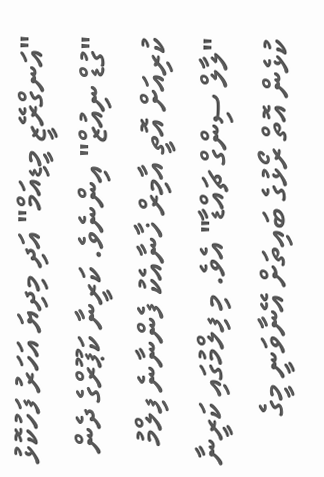"އަނގްރޭޒީ މީޑިއަމް" އަދި މިދިޔަ އަހަރު ފަހުކޮޅު "ގުޑް ނިއުޒް" އިންނެވެ. ކަރީނާ ކަޕޫރްގެ ދެން ކުރިއަށް އޮތީ އާމިރް ޚާނާއެކު ފެންނާނެ ފިލްމު "ލާލް ސިންގް ޗައްޑާ" އެވެ. މި ފިލްމުގައި ކަރީނާ ކުޅެން އޮތް ރޯޅުގެ ބައިތަށް އޭނާވަނީ މީގެ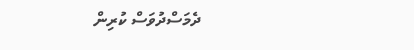ދެމަސްދުވަސް ކުރިން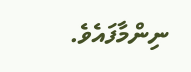ނިންމާފައެވެ.